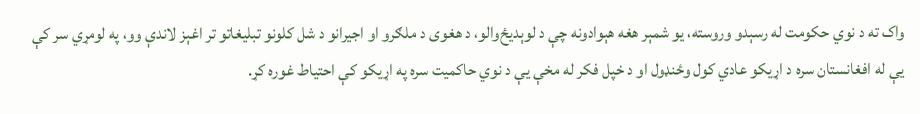واک ته د نوي حکومت له رسېدو وروسته، یو شمېر هغه هېوادونه چې د لوېدیځ‌والو، د هغوی د ملګرو او اجیرانو د شل کلونو تبلیغاتو تر اغېز لاندې وو، په لومړي سر کې یې له افغانستان سره د اړیکو عادي کول وځنډول او د خپل فکر له مخې یې د نوي حاکمیت سره په اړیکو کې احتیاط غوره کړ.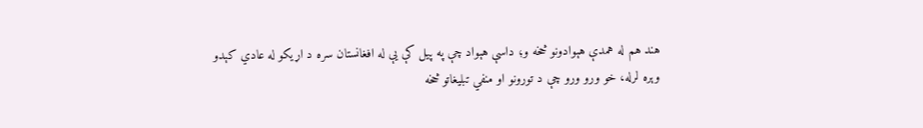هند هم له همدې هېوادونو څخه و؛ داسې هېواد چې په پیل کې یې له افغانستان سره د اړیکو له عادي کېدو وېره لرله، خو ورو ورو چې د تورونو او منفي تبلیغاتو څخه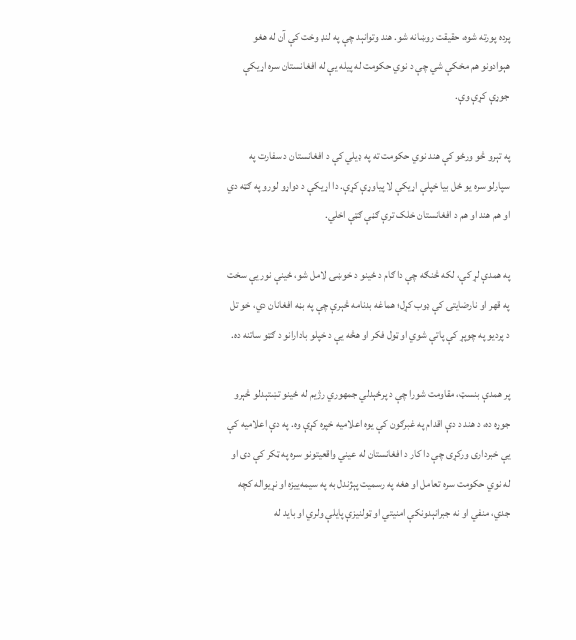پرده پورته شوه، حقیقت روښانه شو. هند وتوانېد چې په لنډ وخت کې آن له هغو هېوادونو هم مخکې شي چې د نوي حکومت له پیله یې له افغانستان سره اړیکې جوړې کړې وې.

په تېرو څو ورځو کې هند نوي حکومت ته په ډیلي کې د افغانستان د سفارت په سپارلو سره یو ځل بیا خپلې اړیکې لا پیاوړې کړې. دا اړیکې د دواړو لورو په ګټه دي او هم هند او هم د افغانستان خلک ترې ګڼې ګټې اخلي.

په همدې لړ کې، لکه څنګه چې دا ګام د ځینو د خوښۍ لامل شو، ځینې نور یې سخت په قهر او نارضایتۍ کې ډوب کړل؛ هماغه بدنامه څېرې چې په بڼه افغانان دي، خو تل د پردیو په چوپړ کې پاتې شوي او ټول فکر او هڅه یې د خپلو بادارانو د ګټو ساتنه ده.

پر همدې بنسټ، مقاومت شورا چې د پرځېدلي جمهوري رژیم له ځینو تښتېدلو څېرو جوړه ده، د هند د دې اقدام په غبرګون کې یوه اعلامیه خپره کړې وه. په دې اعلامیه کې یې خبرداری ورکړی چې دا کار د افغانستان له عیني واقعیتونو سره په ټکر کې دی او له نوي حکومت سره تعامل او هغه په رسمیت پېژندل به په سیمه‌ییزه او نړیواله کچه جدي، منفي او نه جبرانېدونکې امنیتي او ټولنیزې پایلې ولري او باید له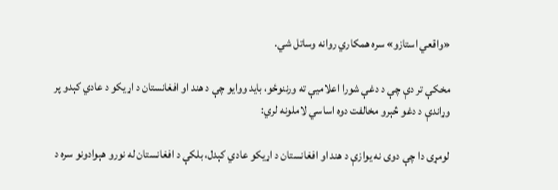«واقعي استازو» سره همکاري روانه وساتل شي.

مخکې تر دې چې د دغې شورا اعلامیې ته ورننوځو، باید ووایو چې د هند او افغانستان د اړیکو د عادي کېدو پر وړاندې د دغو څېرو مخالفت دوه اساسي لاملونه لري:

لومړی دا چې دوی نه یوازې د هند او افغانستان د اړیکو عادي کېدل، بلکې د افغانستان له نورو هېوادونو سره د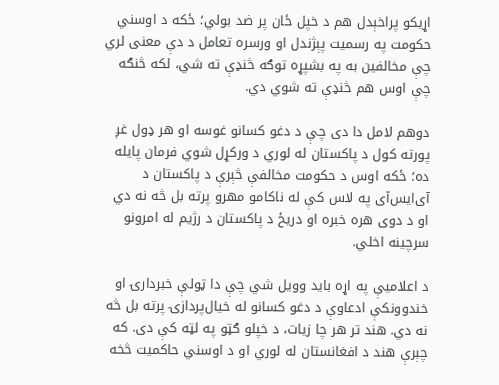اړیکو پراخېدل هم د خپل ځان پر ضد بولي؛ ځکه د اوسني حکومت په رسمیت پېژندل او ورسره تعامل د دې معنی لري چې مخالفین به په بشپړه توګه څنډې ته شي، لکه څنګه چې اوس هم څنډې ته شوي دي.

دوهم لامل دا دی چې د دغو کسانو غوسه او هر ډول غږ پورته کول د پاکستان له لوري د ورکړل شوي فرمان پایله ده؛ ځکه اوس د حکومت مخالفې څېرې د پاکستان د آی‌ایس‌آی په لاس کې له ناکامو مهرو پرته بل څه نه دي او د دوی هره خبره او دریځ د پاکستان د رژیم له امرونو سرچینه اخلي.

د اعلامیې په اړه باید وویل شي چې دا ټولې خبردارۍ او خندوونکې ادعاوې د دغو کسانو له خیال‌پردازۍ پرته بل څه نه دي. هند تر هر چا زیات، د خپلو ګټو په لټه کې دی. که چېرې هند د افغانستان له لوري او د اوسني حاکمیت څخه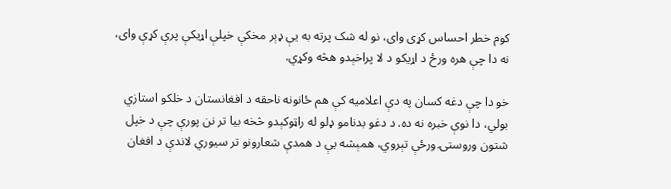کوم خطر احساس کړی وای، نو له شک پرته به یې ډېر مخکې خپلې اړیکې پرې کړې وای، نه دا چې هره ورځ د اړیکو د لا پراخېدو هڅه وکړي.

خو دا چې دغه کسان په دې اعلامیه کې هم ځانونه ناحقه د افغانستان د خلکو استازي بولي، دا نوې خبره نه ده. د دغو بدنامو ډلو له راټوکېدو څخه بیا تر نن پورې چې د خپل شتون وروستۍ ورځې تېروي، همېشه یې د همدې شعارونو تر سیوري لاندې د افغان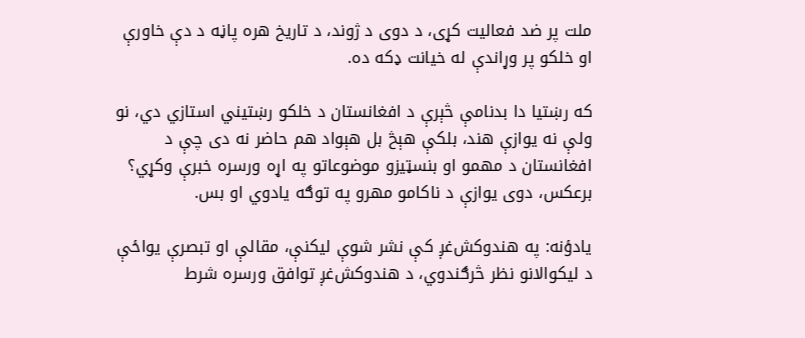ملت پر ضد فعالیت کړی، د دوی د ژوند، د تاریخ هره پاڼه د دې خاورې او خلکو پر وړاندې له خیانت ډکه ده.

که رښتیا دا بدنامې څېرې د افغانستان د خلکو رښتيني استازي دي، نو ولې نه یوازې هند، بلکې هېڅ بل هېواد هم حاضر نه دی چې د افغانستان د مهمو او بنسټیزو موضوعاتو په اړه ورسره خبرې وکړي؟ برعکس، دوی یوازې د ناکامو مهرو په توګه یادوي او بس.

یادؤنه: په هندوکش‌غږ کې نشر شوې لیکنې، مقالې او تبصرې یواځې د لیکوالانو نظر څرګندوي، د هندوکش‌غږ توافق ورسره شرط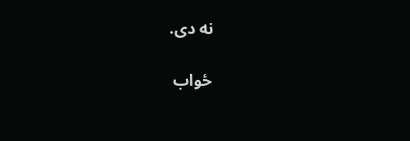نه دی.

ځواب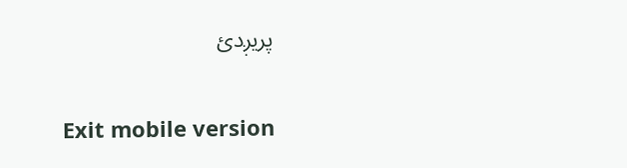پریږدئ

Exit mobile version